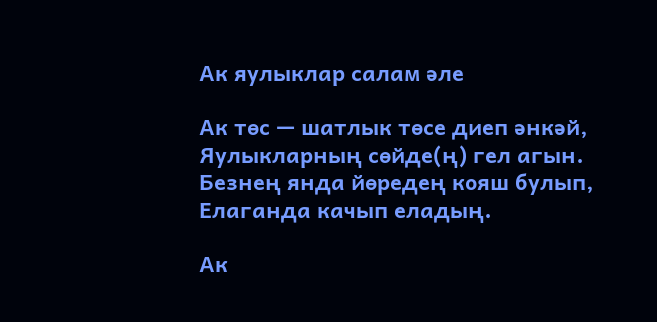Ак яулыклар салам әле

Ак төс — шатлык төсе диеп әнкәй,
Яулыкларның сөйде(ң) гел агын.
Безнең янда йөредең кояш булып,
Елаганда качып еладың.

Ак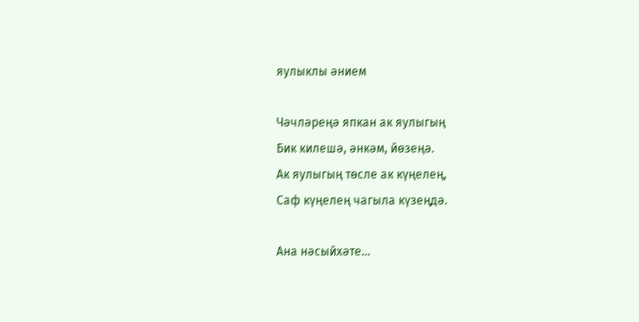яулыклы әнием

Чәчләреңә япкан ак яулыгың
Бик килешә, әнкәм, йөзеңә.
Ак яулыгың төсле ак күңелең,
Саф күңелең чагыла күзеңдә.

Ана нәсыйхәте…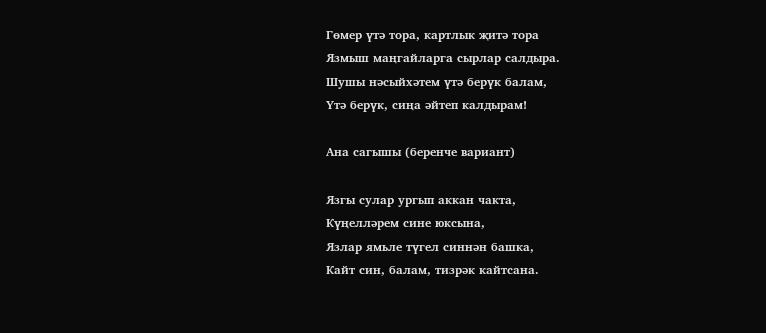Гөмер үтә тора, картлык җитә тора
Язмыш маңгайларга сырлар салдыра.
Шушы нәсыйхәтем үтә берүк балам,
Үтә берүк, сиңа әйтеп калдырам!

Ана сагышы (беренче вариант)

Язгы сулар ургып аккан чакта,
Күңелләрем сине юксына,
Язлар ямьле түгел синнән башка,
Кайт син, балам, тизрәк кайтсана.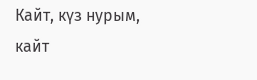Кайт, күз нурым, кайт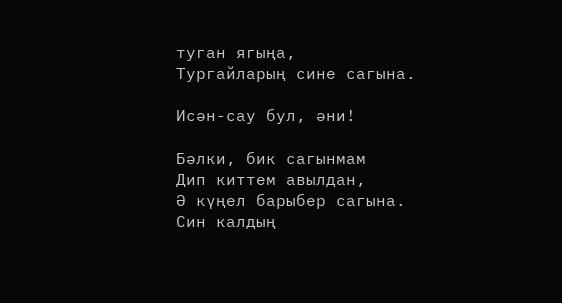туган ягыңа,
Тургайларың сине сагына.

Исән-сау бул, әни!

Бәлки, бик сагынмам
Дип киттем авылдан,
Ә күңел барыбер сагына.
Син калдың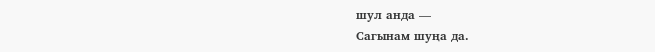шул анда —
Сагынам шуңа да.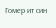Гомер ит син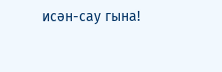исән-сау гына!